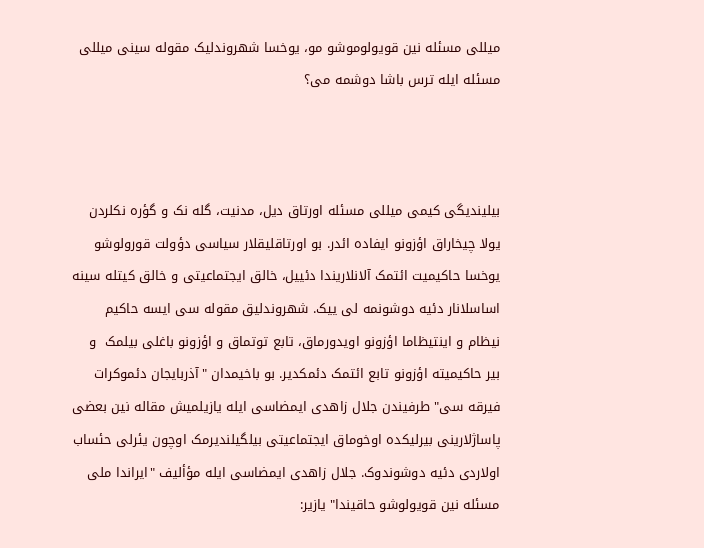میللی مسئله نین قویولوموشو مو، یوخسا شهروندلیک مقوله سینی میللی مسئله ایله ترس باشا دوشمه می؟



بیلیندیگی کیمی میللی مسئله اورتاق دیل، مدنیت، گله نک و گؤره نکلردن یولا چیخاراق اؤزونو ایفاده ائدر. بو اورتاقلیقلار سیاسی دؤولت قورولوشو یوخسا حاکیمیت ائتمک آلانلاریندا دئییل، خالق ایجتماعیتی و خالق کیتله سینه اساسلانار دئیه دوشونمه لی ییک. شهروندلیق مقوله سی ایسه حاکیم نیظام و اینتیظاما اؤزونو اویدورماق، تابع توتماق و اؤزونو باغلی بیلمک  و بیر حاکیمیته اؤزونو تابع ائتمک دئمکدیر. بو باخیمدان "آذربایجان دئموکرات فیرقه سی" طرفیندن جلال زاهدی ایمضاسی ایله یازیلمیش مقاله نین بعضی پاساژلارینی بیرلیکده اوخوماق ایجتماعیتی بیلگیلندیرمک اوچون یئرلی حئساب اولاردی دئیه دوشوندوک. جلال زاهدی ایمضاسی ایله مؤألیف "ایراندا ملی مسئله نین قویولوشو حاقیندا" یازیر: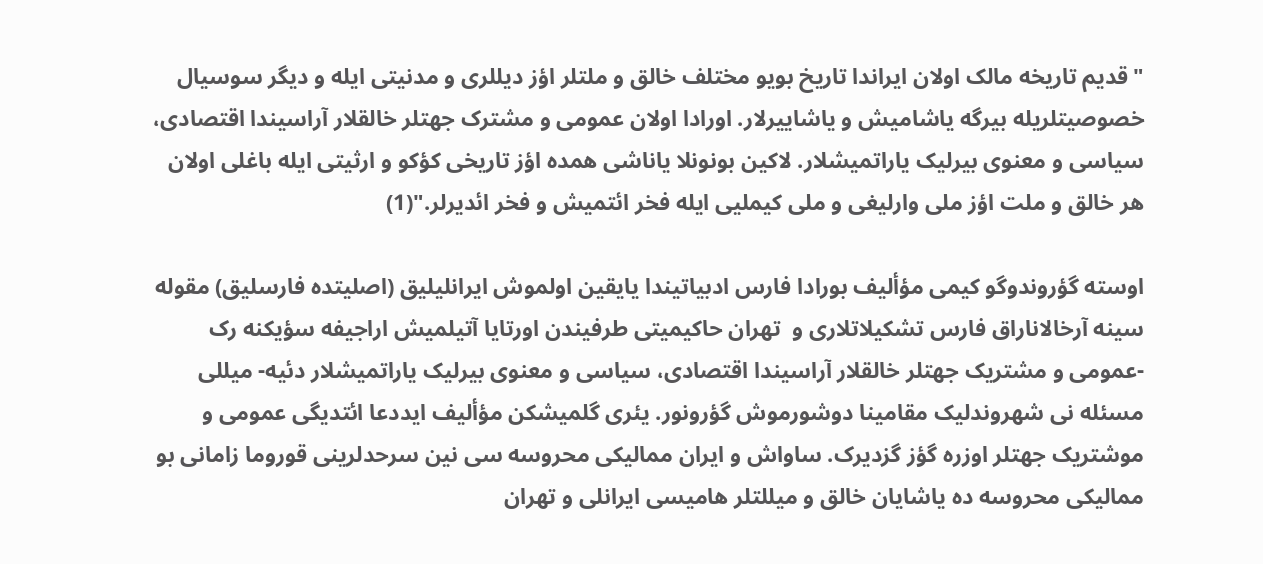"قديم تاريخه مالک اولان ايراندا تاريخ بويو مختلف خالق و ملتلر اؤز ديللری و مدنيتی ايله و ديگر سوسيال خصوصيتلريله بيرگه ياشاميش و ياشاييرلار. اورادا اولان عمومی و مشترک جهتلر خالقلار آراسيندا اقتصادی، سياسی و معنوی بيرليک ياراتميشلار. لاکين بونونلا ياناشی همده اؤز تاريخی کؤکو و ارثيتی ايله باغلی اولان هر خالق و ملت اؤز ملی وارليغی و ملی کيمليی ايله فخر ائتميش و فخر ائديرلر."(1)

اوسته گؤروندوگو کیمی مؤألیف بورادا فارس ادبیاتیندا یایقین اولموش ایرانلیلیق (اصلیتده فارسلیق) مقوله سینه آرخالاناراق فارس تشکیلاتلاری و  تهران حاکیمیتی طرفیندن اورتایا آتیلمیش اراجیفه سؤیکنه رک -عمومی و مشتریک جهتلر خالقلار آراسیندا اقتصادی، سیاسی و معنوی بیرلیک یاراتمیشلار دئیه- میللی مسئله نی شهروندلیک مقامینا دوشورموش گؤرونور. یئری گلمیشکن مؤألیف ایددعا ائتدیگی عمومی و موشتریک جهتلر اوزره گؤز گزدیرک. ساواش و ایران ممالیکی محروسه سی نین سرحدلرینی قوروما زامانی بو ممالیکی محروسه ده یاشایان خالق و میللتلر هامیسی ایرانلی و تهران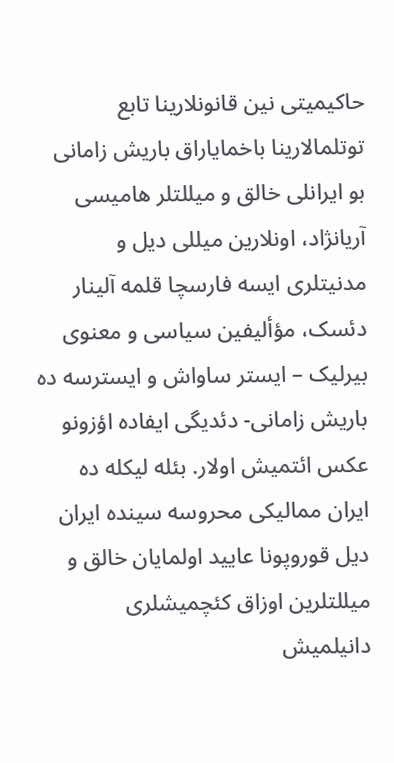حاکیمیتی نین قانونلارینا تابع توتلمالارینا باخمایاراق باریش زامانی بو ایرانلی خالق و میللتلر هامیسی آریانژاد، اونلارین میللی دیل و مدنیتلری ایسه فارسچا قلمه آلینار دئسک، مؤألیفین سیاسی و معنوی بیرلیک – ایستر ساواش و ایسترسه ده باریش زامانی- دئدیگی ایفاده اؤزونو عکس ائتمیش اولار. بئله لیکله ده ایران ممالیکی محروسه سینده ایران دیل قوروپونا عایید اولمایان خالق و میللتلرین اوزاق کئچمیشلری دانیلمیش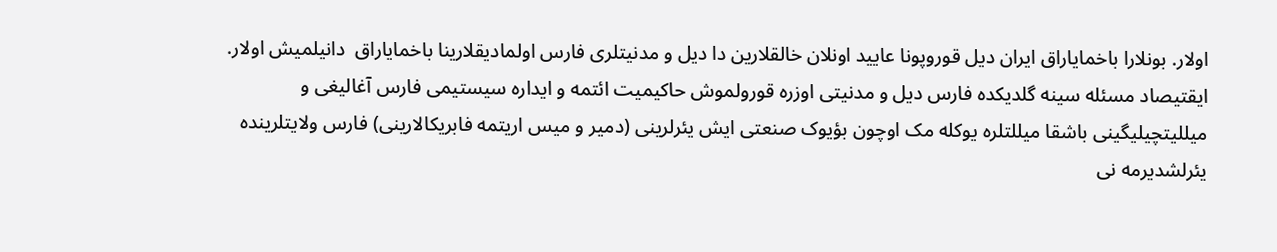اولار. بونلارا باخمایاراق ایران دیل قوروپونا عایید اونلان خالقلارین دا دیل و مدنیتلری فارس اولمادیقلارینا باخمایاراق  دانیلمیش اولار. ایقتیصاد مسئله سینه گلدیکده فارس دیل و مدنیتی اوزره قورولموش حاکیمیت ائتمه و ایداره سیستیمی فارس آغالیغی و میللیتچیلیگینی باشقا میللتلره یوکله مک اوچون بؤیوک صنعتی ایش یئرلرینی (دمیر و میس اریتمه فابریکالارینی) فارس ولایتلرینده  یئرلشدیرمه نی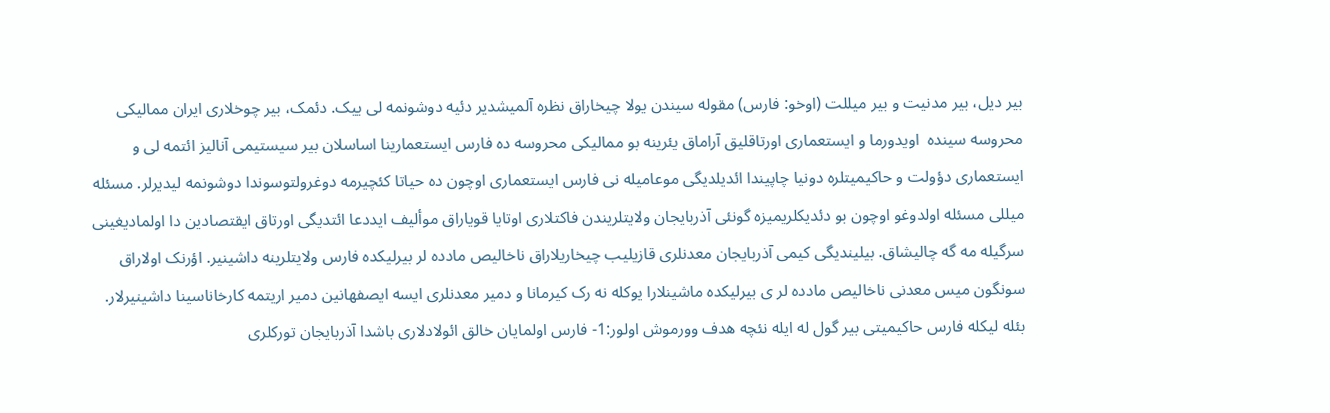بیر دیل، بیر مدنیت و بیر میللت (اوخو: فارس) مقوله سیندن یولا چیخاراق نظره آلمیشدیر دئیه دوشونمه لی ییک. دئمک، بیر چوخلاری ایران ممالیکی محروسه سینده  اویدورما و ایستعماری اورتاقلیق آراماق یئرینه بو ممالیکی محروسه ده فارس ایستعمارینا اساسلان بیر سیستیمی آنالیز ائتمه لی و ایستعماری دؤولت و حاکیمیتلره دونیا چاپیندا ائدیلدیگی موعامیله نی فارس ایستعماری اوچون ده حیاتا کئچیرمه دوغرولتوسوندا دوشونمه لیدیرلر. مسئله میللی مسئله اولدوغو اوچون بو دئدیکلریمیزه گونئی آذربایجان ولایتلریندن فاکتلاری اوتایا قویاراق موألیف ایددعا ائتدیگی اورتاق ایقتصادین دا اولمادیغینی سرگیله مه گه چالیشاق. بیلیندیگی کیمی آذربایجان معدنلری قازیلیب چیخاریلاراق ناخالیص مادده لر بیرلیکده فارس ولایتلرینه داشینیر. اؤرنک اولاراق سونگون میس معدنی ناخالیص مادده لر ی بیرلیکده ماشینلارا یوکله نه رک کیرمانا و دمیر معدنلری ایسه ایصفهانین دمیر اریتمه کارخاناسینا داشینیرلار. بئله لیکله فارس حاکیمیتی بیر گول له ایله نئچه هدف وورموش اولور:1- فارس اولمایان خالق ائولادلاری باشدا آذربایجان تورکلری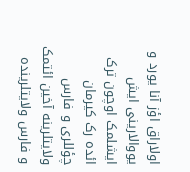اولاراق اؤز آنا یورد و یووالارینی ایش ایشلمک اوچون ترک ائده رک کیرمان چؤللری و فارس ولایتلرینه آخین ائتمک و فارس ولایتلرینده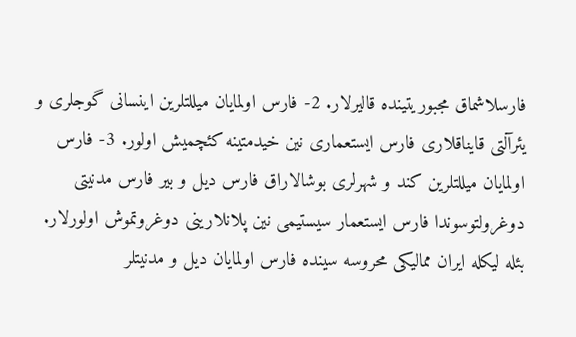فارسلاشماق مجبوریتینده قالیرلار. 2- فارس اولمایان میللتلرین اینسانی گوجلری و یئرآلتی قایناقلاری فارس ایستعماری نین خیدمتینه کئچمیش اولور. 3- فارس اولمایان میللتلرین کند و شهرلری بوشالاراق فارس دیل و بیر فارس مدنیتی دوغرولتوسوندا فارس ایستعمار سیستیمی نین پلانلارینی دوغروتموش اولورلار. بئله لیکله ایران ممالیکی محروسه سینده فارس اولمایان دیل و مدنیتلر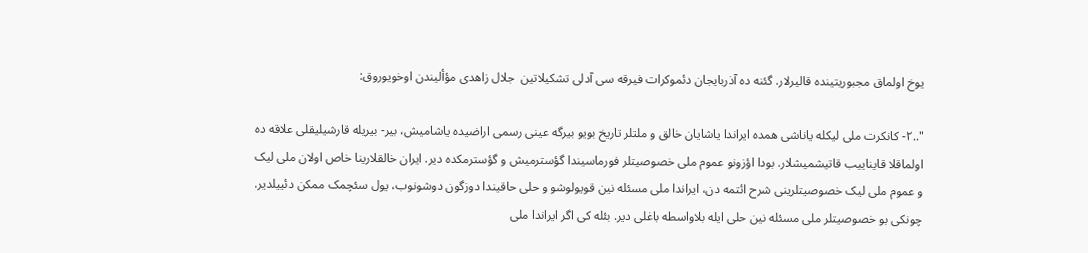یوخ اولماق مجبوریتینده قالیرلار. گئنه ده آذربایجان دئموکرات فیرقه سی آدلی تشکیلاتین  جلال زاهدی مؤألیندن اوخویوروق:

"..۲- کانکرت ملی ليکله ياناشی همده ايراندا ياشايان خالق و ملتلر تاريخ بويو بيرگه عينی رسمی اراضيده ياشاميش، بير- بيريله قارشيليقلی علاقه ده اولماقلا قايناييب قاتيشميشلار. بودا اؤزونو عموم ملی خصوصيتلر فورماسيندا گؤسترميش و گؤسترمکده دير. ايران خالقلارينا خاص اولان ملی ليک و عموم ملی ليک خصوصيتلرينی شرح ائتمه دن، ايراندا ملی مسئله نين قويولوشو و حلی حاقيندا دوزگون دوشونوب، يول سئچمک ممکن دئييلدير. چونکی بو خصوصيتلر ملی مسئله نين حلی ايله بلاواسطه باغلی دير. بئله کی اگر ايراندا ملی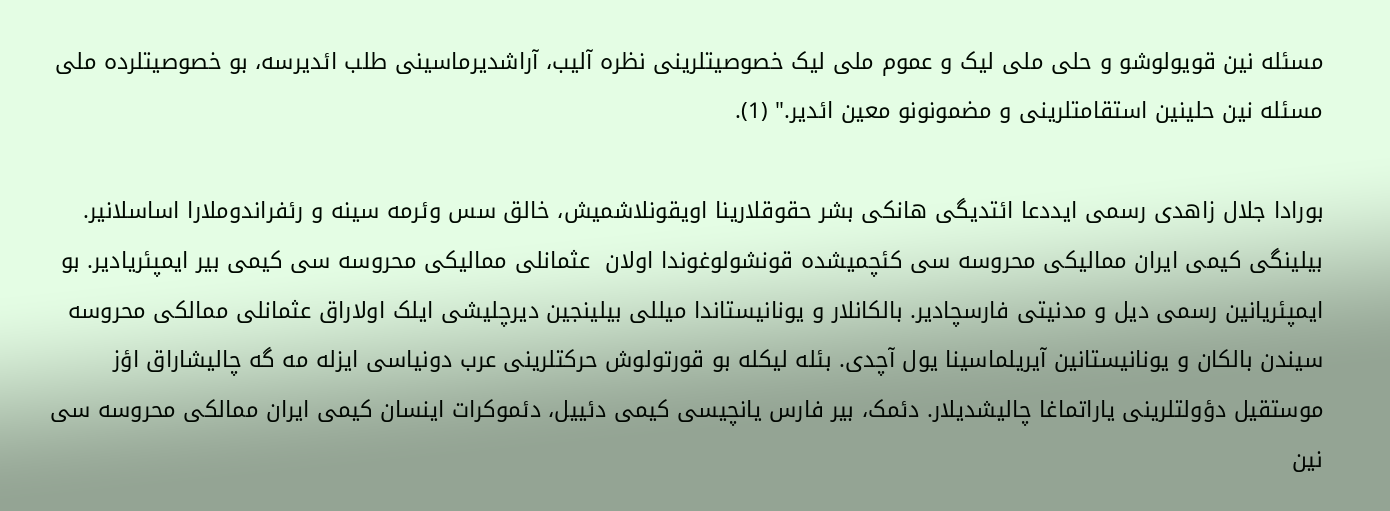مسئله نين قويولوشو و حلی ملی ليک و عموم ملی ليک خصوصيتلرينی نظره آليب، آراشديرماسينی طلب ائديرسه، بو خصوصيتلرده ملی مسئله نين حلينين استقامتلرينی و مضمونونو معين ائدير." (1).

بورادا جلال زاهدی رسمی ایددعا ائتدیگی هانکی بشر حقوقلارینا اویقونلاشمیش، خالق سس وئرمه سینه و رئفراندوملارا اساسلانیر. بیلینگی کیمی ایران ممالیکی محروسه سی کئچمیشده قونشولوغوندا اولان  عثمانلی ممالیکی محروسه سی کیمی بیر ایمپئریادیر. بو ایمپئریانین رسمی دیل و مدنیتی فارسچادیر. بالکانلار و یونانیستاندا میللی بیلینجین دیرچلیشی ایلک اولاراق عثمانلی ممالکی محروسه سیندن بالکان و یونانیستانین آیریلماسینا یول آچدی. بئله لیکله بو قورتولوش حرکتلرینی عرب دونیاسی ایزله مه گه چالیشاراق اؤز موستقیل دؤولتلرینی یاراتماغا چالیشدیلار. دئمک، بیر فارس یانچیسی کیمی دئییل، دئموکرات اینسان کیمی ایران ممالکی محروسه سی نین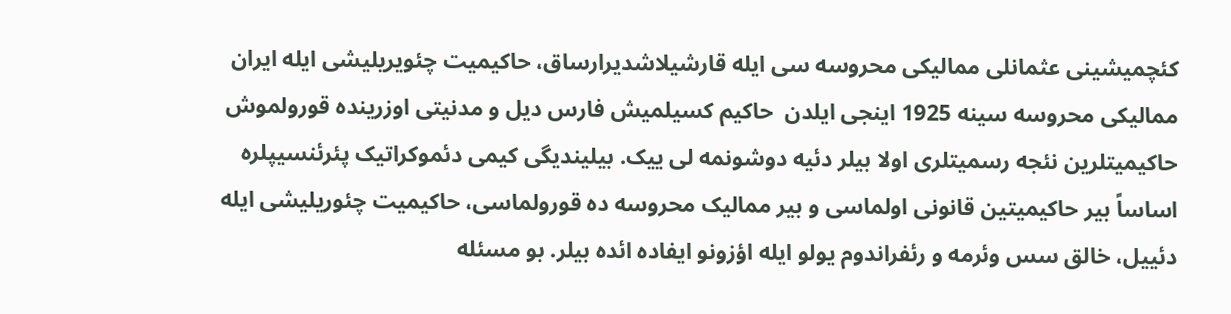کئچمیشینی عثمانلی ممالیکی محروسه سی ایله قارشیلاشدیرارساق، حاکیمیت چئویریلیشی ایله ایران ممالیکی محروسه سینه 1925 اینجی ایلدن  حاکیم کسیلمیش فارس دیل و مدنیتی اوزرینده قورولموش حاکیمیتلرین نئجه رسمیتلری اولا بیلر دئیه دوشونمه لی ییک. بیلیندیگی کیمی دئموکراتیک پئرئنسیپلره اساساً بیر حاکیمیتین قانونی اولماسی و بیر ممالیک محروسه ده قورولماسی، حاکیمیت چئوریلیشی ایله دئییل، خالق سس وئرمه و رئفراندوم یولو ایله اؤزونو ایفاده ائده بیلر. بو مسئله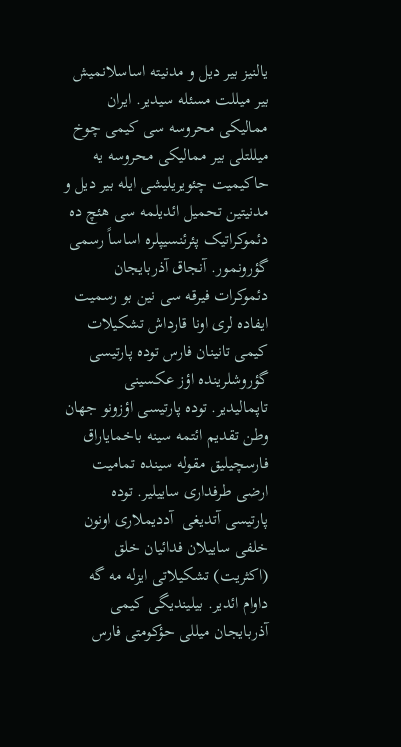یالنیز بیر دیل و مدنیته اساسلانمیش بیر میللت مسئله سیدیر. ایران ممالیکی محروسه سی کیمی چوخ میللتلی بیر ممالیکی محروسه یه حاکیمیت چئویریلیشی ایله بیر دیل و مدنیتین تحمیل ائدیلمه سی هئچ ده دئموکراتیک پئرئنسیپلره اساساً رسمی گؤرونمور. آنجاق آذربایجان دئموکرات فیرقه سی نین بو رسمیت ایفاده لری اونا قارداش تشکیلات کیمی تانینان فارس توده پارتیسی گؤروشلرینده اؤز عکسینی تاپمالیدیر. توده پارتیسی اؤزونو جهان وطن تقدیم ائتمه سینه باخمایاراق فارسچیلیق مقوله سینده تمامیت ارضی طرفداری ساییلیر. توده پارتیسی آتدیغی  آددیملاری اونون خلفی ساییلان فدائیان خلق (اکثریت) تشکیلاتی ایزله مه گه داوام ائدیر. بیلیندیگی کیمی آذربایجان میللی حؤکومتی فارس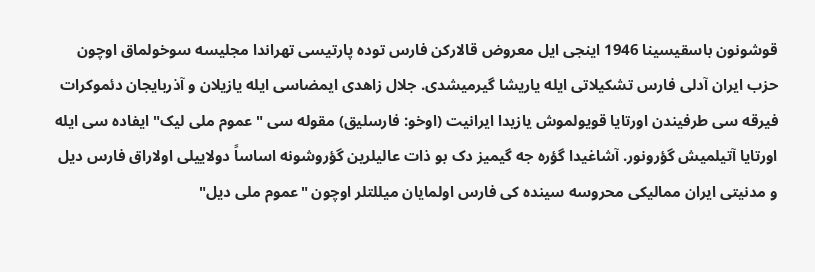قوشونون باسقیسینا 1946 اینجی ایل معروض قالارکن فارس توده پارتیسی تهراندا مجلیسه سوخولماق اوچون حزب ایران آدلی فارس تشکیلاتی ایله یاریشا گیرمیشدی. جلال زاهدی ایمضاسی ایله یازیلان و آذربایجان دئموکرات فیرقه سی طرفیندن اورتایا قویولموش یازیدا ایرانیت (اوخو: فارسلیق) مقوله سی " عموم ملی لیک" ایفاده سی ایله اورتایا آتیلمیش گؤرونور. آشاغیدا گؤره جه گیمیز دک بو ذات عالیلرین گؤروشونه اساساً دولاییلی اولاراق فارس دیل و مدنیتی ایران ممالیکی محروسه سینده کی فارس اولمایان میللتلر اوچون "عموم ملی دیل"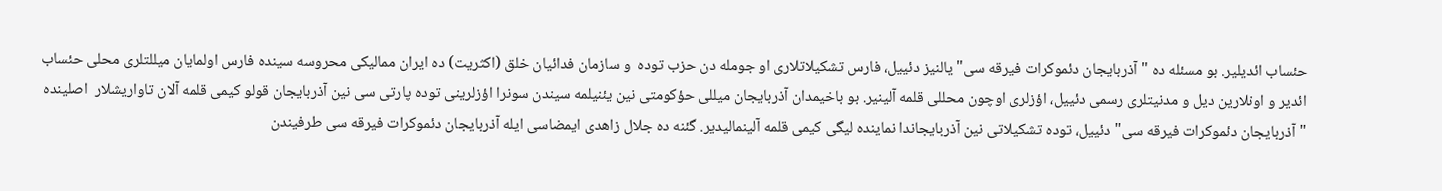حئساب ائدیلیر. بو مسئله ده "آذربایجان دئموکرات فیرقه سی" یالنیز دئییل، فارس تشکیلاتلاری او جومله دن حزب توده  و سازمان فدائیان خلق (اکثریت) ده ایران ممالیکی محروسه سینده فارس اولمایان میللتلری محلی حئساب ائدیر و اونلارین دیل و مدنیتلری رسمی دئییل، اؤزلری اوچون محللی قلمه آلینیر. بو باخیمدان آذربایجان میللی حؤکومتی نین یئنیلمه سیندن سونرا اؤزلرینی توده پارتی سی نین آذربایجان قولو کیمی قلمه آلان تاواریشلار  اصلینده "آذربایجان دئموکرات فیرقه سی" دئییل، توده تشکیلاتی نین آذربایجاندا نماینده لیگی کیمی قلمه آلینمالیدیر. گئنه ده جلال زاهدی ایمضاسی ایله آذربایجان دئموکرات فیرقه سی طرفیندن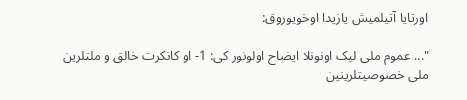اورتایا آتیلمیش یازیدا اوخویوروق:

"... عموم ملی ليک اونونلا ايضاح اولونور کی: 1- او کانکرت خالق و ملتلرين ملی خصوصيتلرينين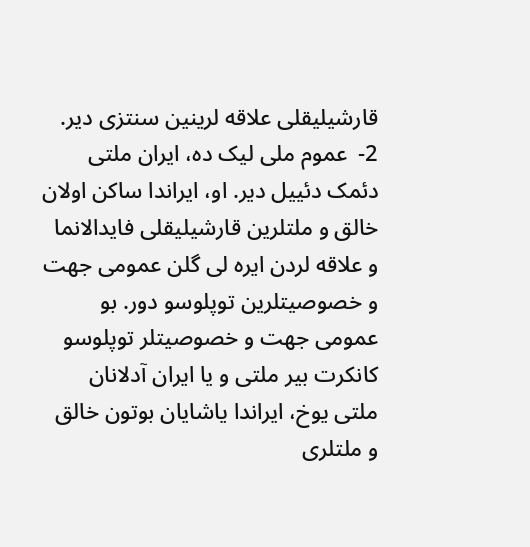قارشيليقلی علاقه لرينين سنتزی دير. 2-  عموم ملی ليک ده، ايران ملتی دئمک دئييل دير. او، ايراندا ساکن اولان خالق و ملتلرين قارشيليقلی فايدالانما و علاقه لردن ايره لی گلن عمومی جهت و خصوصيتلرين توپلوسو دور. بو عمومی جهت و خصوصيتلر توپلوسو کانکرت بير ملتی و يا ايران آدلانان ملتی يوخ، ايراندا ياشايان بوتون خالق و ملتلری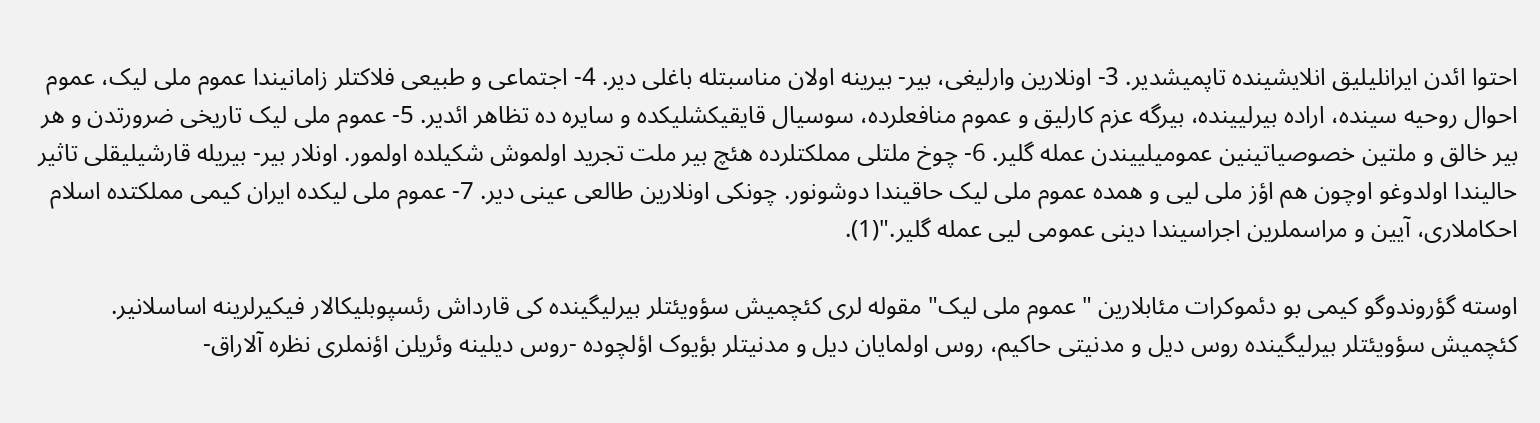احتوا ائدن ايرانليليق انلايشينده تاپميشدير. 3- اونلارين وارليغی، بير- بيرينه اولان مناسبتله باغلی دير. 4- اجتماعی و طبيعی فلاکتلر زامانيندا عموم ملی ليک، عموم احوال روحيه سينده، اراده بيرليينده، بيرگه عزم کارليق و عموم منافعلرده، سوسيال قايقیکشليکده و سايره ده تظاهر ائدير. 5- عموم ملی ليک تاريخی ضرورتدن و هر بير خالق و ملتين خصوصياتينين عمومیلييندن عمله گلير. 6- چوخ ملتلی مملکتلرده هئچ بير ملت تجريد اولموش شکيلده اولمور. اونلار بير- بيريله قارشيليقلی تاثير حاليندا اولدوغو اوچون هم اؤز ملی ليی و همده عموم ملی ليک حاقيندا دوشونور. چونکی اونلارين طالعی عينی دير. 7- عموم ملی ليکده ايران کيمی مملکتده اسلام احکاملاری، آيين و مراسملرين اجراسيندا دينی عمومی ليی عمله گلير."(1).

اوسته گؤروندوگو کیمی بو دئموکرات مئابلارین "عموم ملی لیک" مقوله لری کئچمیش سؤویئتلر بیرلیگینده کی قارداش رئسپوبلیکالار فیکیرلرینه اساسلانیر. کئچمیش سؤویئتلر بیرلیگینده روس دیل و مدنیتی حاکیم، روس اولمایان دیل و مدنیتلر بؤیوک اؤلچوده -روس دیلینه وئریلن اؤنملری نظره آلاراق-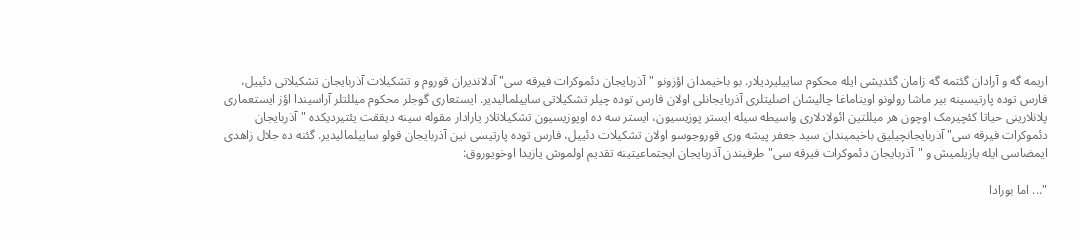اریمه گه و آرادان گئتمه گه زامان گئدیشی ایله محکوم ساییلیردیلار. بو باخیمدان اؤزونو "آذربایجان دئموکرات فیرقه سی" آدلاندیران قوروم و تشکیلات آذربایجان تشکیلاتی دئییل، فارس توده پارتیسینه بیر ماشا رولونو اویناماغا چالیشان اصلیتلری آذربایجانلی اولان فارس توده چیلر تشکیلاتی ساییلمالیدیر. ایستعاری گوجلر محکوم میللتلر آراسیندا اؤز ایستعماری پلانلارینی حیاتا کئچیرمک اوچون هر میللتین ائولادلاری واسیطه سیله ایستر پوزیسیون، ایستر سه ده اوپوزیسیون تشکیلاتلار یارادار مقوله سینه دیققت یئتیردیکده "آذربایجان دئموکرات فیرقه سی" آذربایجانچیلیق باخیمیندان سید جعفر پیشه وری قوروجوسو اولان تشکیلات دئییل، فارس توده پارتیسی نین آذربایجان قولو ساییلمالیدیر. گئنه ده جلال زاهدی ایمضاسی ایله یازیلمیش و "آذربایجان دئموکرات فیرقه سی" طرفیندن آذربایجان ایجتماعیتینه تقدیم اولموش یازیدا اوخویوروق:

"... اما بورادا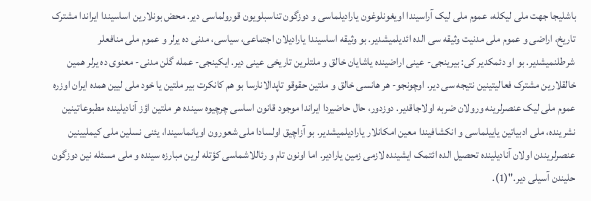باشليجا جهت ملی ليکله، عموم ملی ليک آراسيندا اويغونلوغون ياراديلماسی و دوزگون تناسبلويون قورولماسی دير. محض بونلارين اساسيندا ايراندا مشترک تاريخ، اراضی و عموم ملی مدنيت وثيقه سی الده ائديلميشدير. بو وثيقه اساسيندا ياراديلان اجتماعی، سياسی، مدنی ده يرلر و عموم ملی منافعلر شرطلنميشدير. بو او دئمکدير کی: بيرينجی- عينی اراضينده ياشايان خالق و ملتلرين تاريخی عينی دير. ايکينجی- عمله گلن مدنی- معنوی ده يرلر همين خالقلارين مشترک فعاليتينين نتيجه سی دير. اوچونجو- هر هانسی خالق و ملتين حقوقو تاپدالانارسا بو هم کانکرت بير ملتين يا خود ملی ليين همده ايران اوزره عموم ملی ليک عنصرلرينه ورولان ضربه اولاجاقدير. دوزدور، حال حاضيردا ايراندا موجود قانون اساسی چرچيوه سينده هر ملتين اؤز آناديلينده مطبوعاتينين نشرينده، ملی ادبياتين ياييلماسی و انکشافيندا معين امکانلار ياراديلميشدير. بو آزاچيق اولسادا ملی شعورون اويانماسيندا، يئنی نسلين ملی کيمليینين عنصرلريندن اولان آناديلينده تحصيل الده ائتمک ايشينده لازمی زمين يارادير. اما اونون تام و رئاللاشماسی کؤتله لرين مبارزه سينده و ملی مسئله نين دوزگون حليندن آسيلی دير."(1).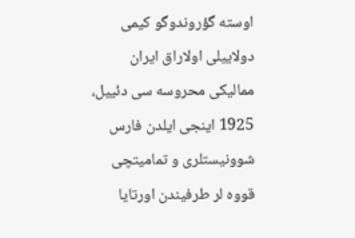اوسته گؤروندوگو کیمی دولاییلی اولاراق ایران ممالیکی محروسه سی دئییل، 1925 اینجی ایلدن فارس شوونیستلری و تمامیتچی قووه لر طرفیندن اورتایا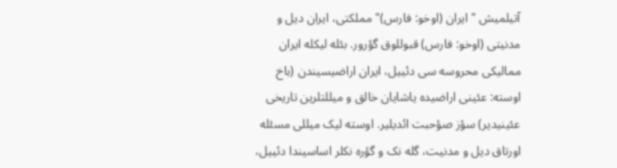آتیلمیش "ایران (اوخو: فارس)" مملکتی، ایران دیل و مدنیتی (اوخو: فارس) قبوللوق گؤرور. بئله لیکله ایران ممالیکی محروسه سی دئییل، ایران اراضیسیندن (باخ اوسته: عئینی اراضیده یاشایان خالق و میللتلرین تاریخی عئینیدیر) سؤز صؤحبت ائدیلیر. اوسته لیک میللی مسئله اورتاق دیل و مدنیت، گله نک و گؤره نکلر اساسیندا دئییل،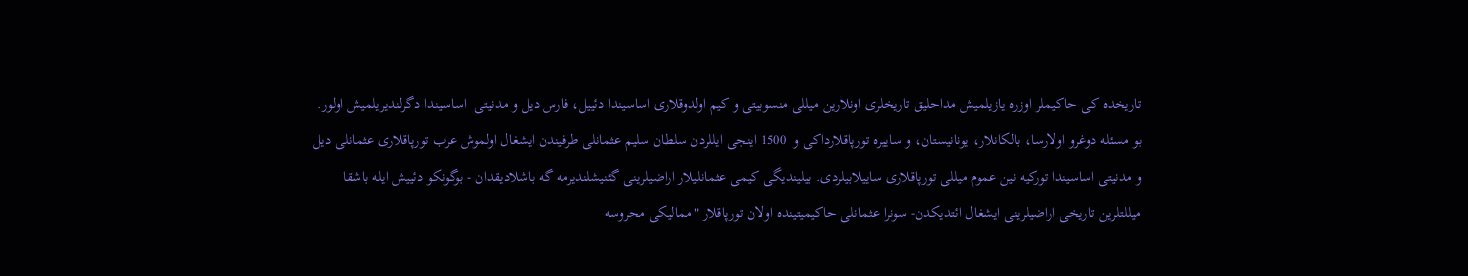تاریخده کی حاکیملر اوزره یازیلمیش مداحلیق تاریخلری اونلارین میللی منسوبیتی و کیم اولدوقلاری اساسیندا دئییل، فارس دیل و مدنیتی  اساسیندا دگرلندیریلمیش اولور. بو مسئله دوغرو اولارسا، بالکانلار، یونانیستان، و ساییره تورپاقلارداکی و  1500 اینجی ایللردن سلطان سلیم عثمانلی طرفیندن ایشغال اولموش عرب تورپاقلاری عثمانلی دیل و مدنیتی اساسیندا تورکیه نین عموم میللی تورپاقلاری ساییلابیلردی. بیلیندیگی کیمی عثمانلیلار اراضیلرینی گئنیشلندیرمه گه باشلادیقدان - بوگونکو دئییش ایله باشقا میللتلرین تاریخی اراضیلرینی ایشغال ائتدیکدن- سونرا عثمانلی حاکیمیتینده اولان تورپاقلار "ممالیکی محروسه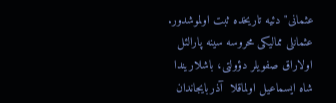عثمانی" دئیه تاریخده ثبت اولموشدور. عثمانلی ممالیکی محروسه سینه پارالئل اولاراق صفویلر دؤولتی، باشلاریندا شاه ایسماعیل اولماقلا  آذربایجاندان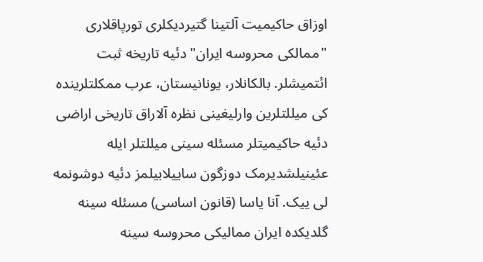اوزاق حاکیمیت آلتینا گتیردیکلری تورپاقلاری "ممالکی محروسه ایران" دئیه تاریخه ثبت ائتمیشلر. بالکانلار، یونانیستان، عرب ممکلتلرینده کی میللتلرین وارلیغینی نظره آلاراق تاریخی اراضی دئیه حاکیمیتلر مسئله سینی میللتلر ایله عئینیلشدیرمک دوزگون ساییلابیلمز دئیه دوشونمه لی ییک. آنا یاسا (قانون اساسی) مسئله سینه گلدیکده ایران ممالیکی محروسه سینه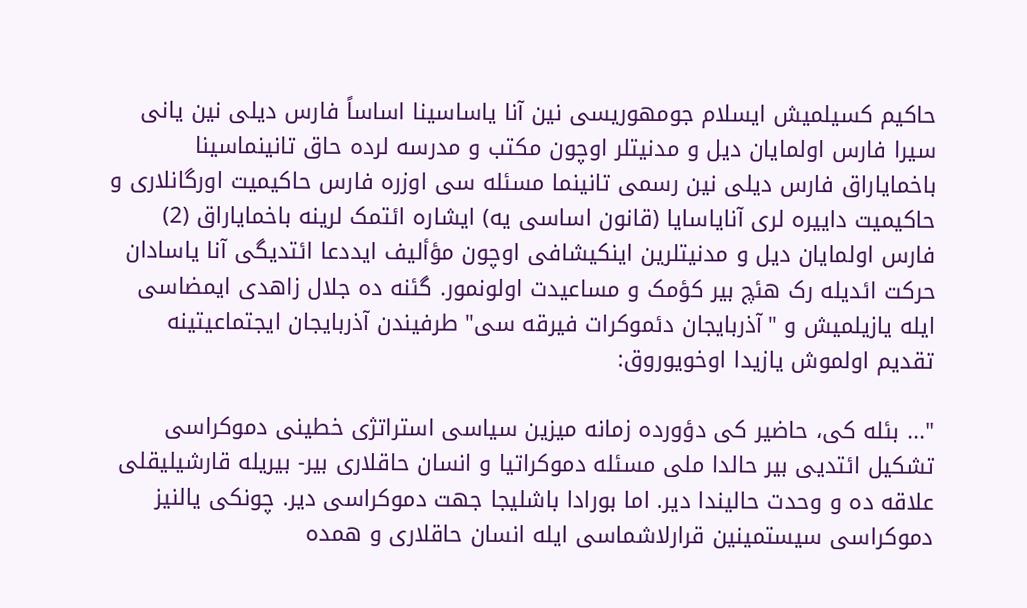حاکیم کسیلمیش ایسلام جومهوریسی نین آنا یاساسینا اساساً فارس دیلی نین یانی سیرا فارس اولمایان دیل و مدنیتلر اوچون مکتب و مدرسه لرده حاق تانینماسینا باخمایاراق فارس دیلی نین رسمی تانینما مسئله سی اوزره فارس حاکیمیت اورگانلاری و حاکیمیت داییره لری آنایاسایا (قانون اساسی یه) ایشاره ائتمک لرینه باخمایاراق (2) فارس اولمایان دیل و مدنیتلرین اینکیشافی اوچون مؤألیف ایددعا ائتدیگی آنا یاسادان حرکت ائدیله رک هئچ بیر کؤمک و مساعیدت اولونمور. گئنه ده جلال زاهدی ایمضاسی ایله یازیلمیش و "آذربایجان دئموکرات فیرقه سی" طرفیندن آذربایجان ایجتماعیتینه تقدیم اولموش یازیدا اوخویوروق:

"... بئله کی، حاضير کی دؤورده زمانه ميزين سياسی استراتژی خطینی دموکراسی تشکيل ائتديی بير حالدا ملی مسئله دموکراتيا و انسان حاقلاری بير- بيريله قارشيليقلی علاقه ده و وحدت حاليندا دير. اما بورادا باشليجا جهت دموکراسی دير. چونکی يالنيز دموکراسی سيستمينين قرارلاشماسی ايله انسان حاقلاری و همده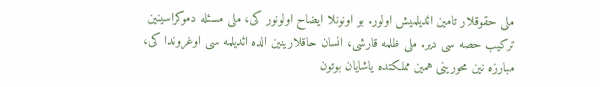ملی حقوقلار تامين ائديلميش اولور. بو اونونلا ايضاح اولونور کی، ملی مسئله دموکراسينين ترکيب حصه سی دير. ملی ظلمه قارشی، انسان حاقلارينين الده ائديلمه سی اوغروندا کی، مبارزه نين محورينی همين مملکتده ياشايان بوتون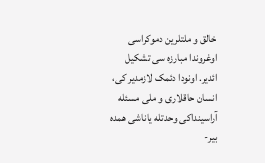خالق و ملتلرين دموکراسی اوغروندا مبارزه سی تشکيل ائدير. اونودا دئمک لازمدير کی، انسان حاقلاری و ملی مسئله آراسينداکی وحدتله ياناشی همده بير-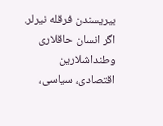بيريسندن فرقله نيرلر. اگر انسان حاقلاری وطنداشلارين اقتصادی، سياسی،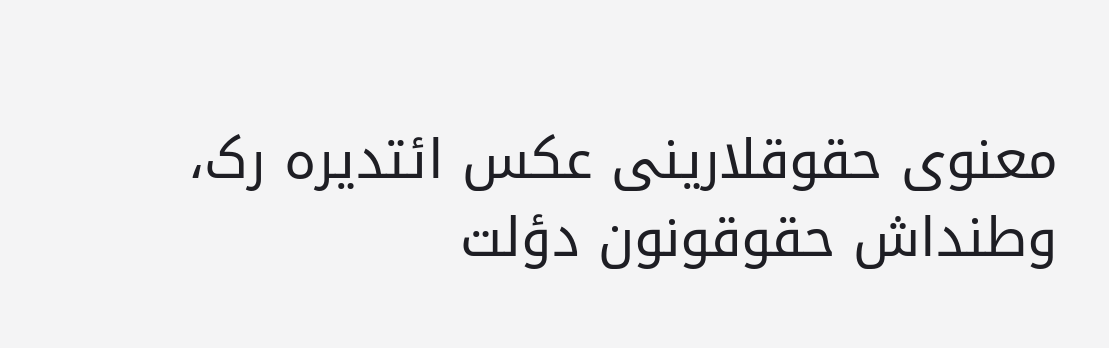معنوی حقوقلارينی عکس ائتديره رک، وطنداش حقوقونون دؤلت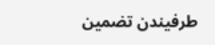طرفيندن تضمين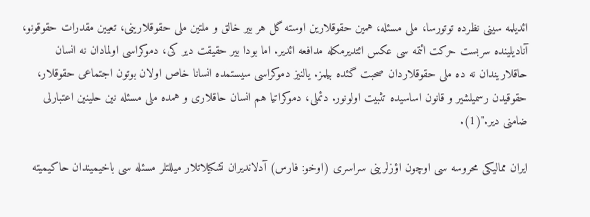ائديلمه سينی نظرده توتورسا، ملی مسئله، همين حقوقلارين اوسته گل هر بير خالق و ملتين ملی حقوقلارينی، تعيين مقدرات حقوقونو، آناديلينده سربست حرکت ائتمه سی عکس ائتديرمکله مدافعه ائدير. اما بودا بير حقيقت دير کی، دموکراسی اولمادان نه انسان حاقلاريندان نه ده ملی حقوقلاردان صحبت گئده بيلمز. يالنيز دموکراسی سيستمده انسانا خاص اولان بوتون اجتماعی حقوقلار، حقوقیدن رسميلشير و قانون اساسیده تثبيت اولونور. دئملی، دموکراتيا هم انسان حاقلاری و همده ملی مسئله نين حلينين اعتبارلی ضامنی دير."(1).

ایران ممالیکی محروسه سی اوچون اؤزلرینی سراسری (اوخو: فارس) آدلاندیران تشکیلاتلار میللتلر مسئله سی باخیمیندان حاکیمیته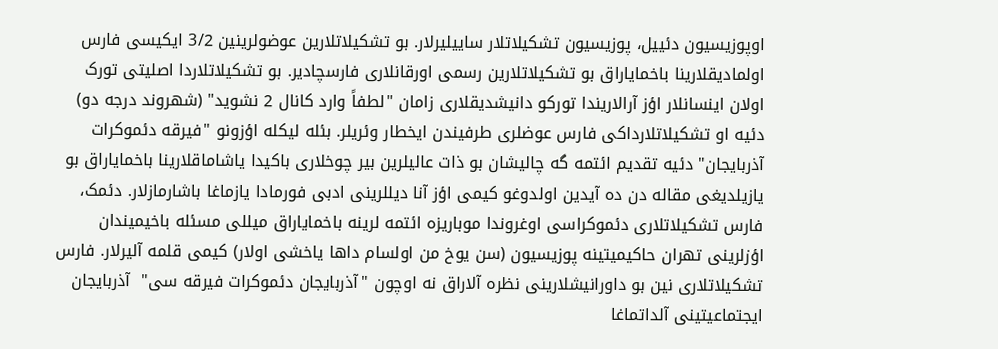اوپوزیسیون دئییل، پوزیسیون تشکیلاتلار ساییلیرلار. بو تشکیلاتلارین عوضولرینین 3/2 ایکیسی فارس اولمادیقلارینا باخمایاراق بو تشکیلاتلارین رسمی اورقانلاری فارسچادیر. بو تشکیلاتلاردا اصلیتی تورک اولان اینسانلار اؤز آرالاریندا تورکو دانیشدیقلاری زامان "لطفاً وارد کانال 2 نشوید" (شهروند درجه دو) دئیه او تشکیلاتلارداکی فارس عوضلری طرفیندن ایخطار وئریلر. بئله لیکله اؤزونو "فیرقه دئموکرات آذربایجان" دئیه تقدیم ائتمه گه چالیشان بو ذات عالیلرین بیر چوخلاری باکیدا یاشاماقلارینا باخمایاراق بو یازیلدیغی مقاله دن ده آیدین اولدوغو کیمی اؤز آنا دیللرینی ادبی فورمادا یازماغا باشارمازلار. دئمک، فارس تشکیلاتلاری دئموکراسی اوغروندا موباریزه ائتمه لرینه باخمایاراق میللی مسئله باخیمیندان اؤزلرینی تهران حاکیمیتینه پوزیسیون (سن یوخ من اولسام داها یاخشی اولار) کیمی قلمه آلیرلار. فارس تشکیلاتلاری نین بو داورانیشلارینی نظره آلاراق نه اوچون "آذربایجان دئموکرات فیرقه سی"  آذربایجان ایجتماعیتینی آلداتماغا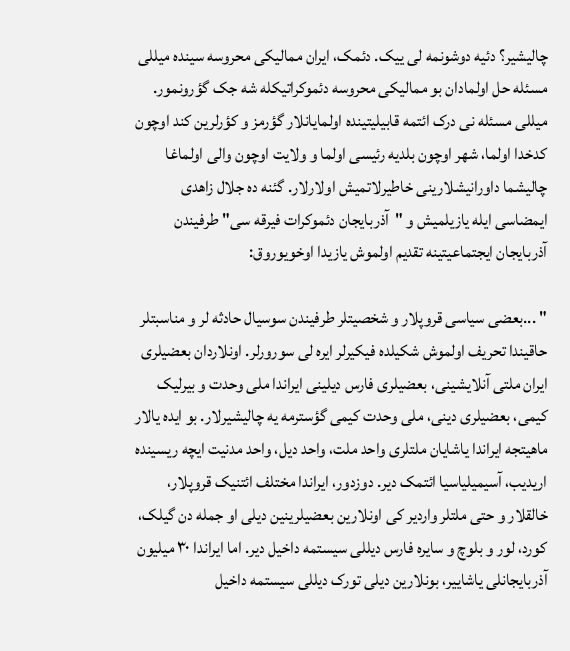چالیشیر؟ دئیه دوشونمه لی ییک. دئمک، ایران ممالیکی محروسه سینده میللی مسئله حل اولمادان بو ممالیکی محروسه دئموکراتیکله شه جک گؤرونمور. میللی مسئله نی درک ائتمه قابیلیتینده اولمایانلار گؤرمز و کؤرلرین کند اوچون کدخدا اولما، شهر اوچون بلدیه رئیسی اولما و ولایت اوچون والی اولماغا چالیشما داورانیشلارینی خاطیرلاتمیش اولارلار. گئنه ده جلال زاهدی ایمضاسی ایله یازیلمیش و "آذربایجان دئموکرات فیرقه سی" طرفیندن آذربایجان ایجتماعیتینه تقدیم اولموش یازیدا اوخویوروق:

" ...بعضی سياسی قروپلار و شخصيتلر طرفيندن سوسيال حادثه لر و مناسبتلر حاقيندا تحريف اولموش شکيلده فيکيرلر ايره لی سورورلر. اونلاردان بعضیلری ايران ملتی آنلايشينی، بعضیلری فارس ديلينی ايراندا ملی وحدت و بيرليک کيمی، بعضيلری دينی، ملی وحدت کيمی گؤسترمه يه چاليشيرلار. بو ايده يالار ماهيتجه ايراندا ياشايان ملتلری واحد ملت، واحد ديل، واحد مدنيت ايچه ريسينده اريديب، آسيميلياسيا ائتمک دير. دوزدور، ايراندا مختلف ائتنيک قروپلار، خالقلار و حتی ملتلر واردير کی اونلارين بعضیلرینين ديلی او جمله دن گيلک، کورد، لور و بلوچ و سايره فارس ديللی سيستمه داخيل دير. اما ايراندا ۳۰ ميليون آذربايجانلی ياشايير، بونلارين ديلی تورک ديللی سيستمه داخيل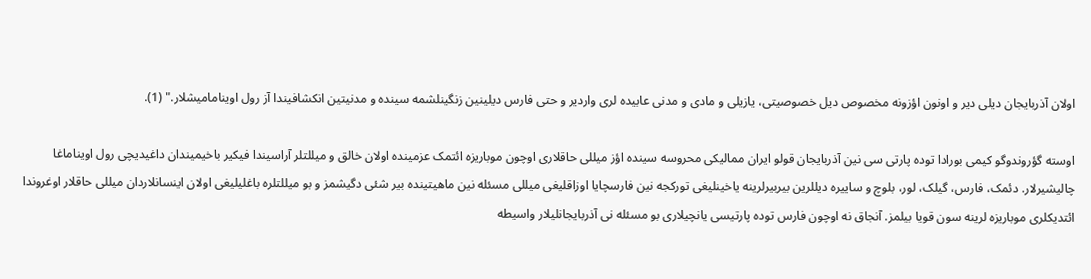اولان آذربايجان ديلی دير و اونون اؤزونه مخصوص ديل خصوصيتی، يازيلی و مادی و مدنی عابيده لری واردير و حتی فارس ديلينين زنگينلشمه سينده و مدنيتين انکشافيندا آز رول اويناماميشلار." (1).

اوسته گؤروندوگو کیمی بورادا توده پارتی سی نین آذربایجان قولو ایران ممالیکی محروسه سینده اؤز میللی حاقلاری اوچون موباریزه ائتمک عزمینده اولان خالق و میللتلر آراسیندا فیکیر باخیمیندان داغیدیچی رول اویناماغا چالیشیرلار. دئمک، فارس، گیلک، لور، بلوچ و ساییره دیللرین بیربیرلرینه یاخینلیغی تورکجه نین فارسچایا اوزاقلیغی میللی مسئله نین ماهیتینده بیر شئی دگیشمز و بو میللتلره باغلیلیغی اولان اینسانلاردان میللی حاقلار اوغروندا ائتدیکلری موباریزه لرینه سون قویا بیلمز. آنجاق نه اوچون فارس توده پارتیسی یانچیلاری بو مسئله نی آذربایجانلیلار واسیطه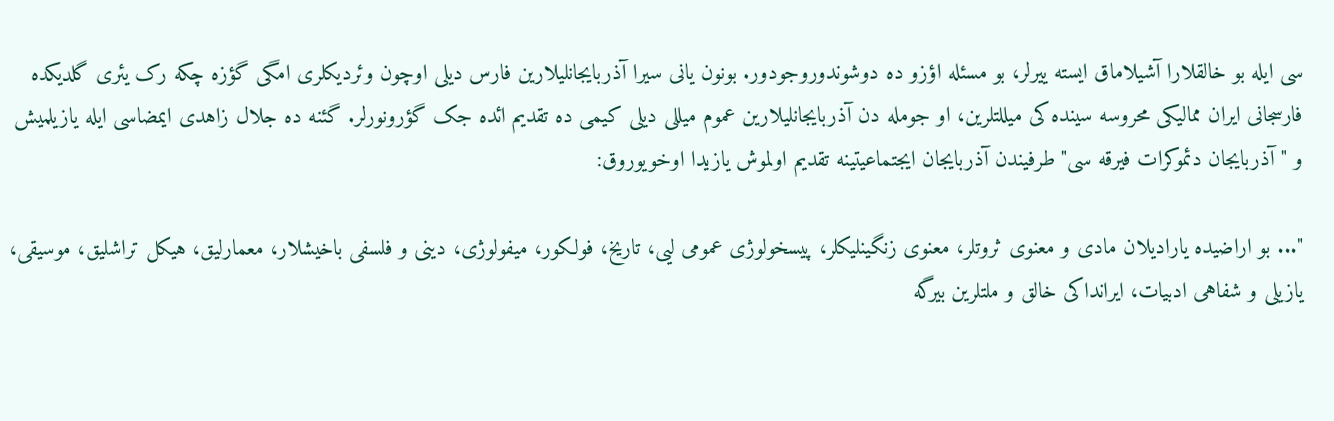سی ایله بو خالقلارا آشیلاماق ایسته ییرلر، بو مسئله اؤزو ده دوشوندوروجودور. بونون یانی سیرا آذربایجانلیلارین فارس دیلی اوچون وئردیکلری امگی گؤزه چکه رک یئری گلدیکده فارسجانی ایران ممالیکی محروسه سینده کی میللتلرین، او جومله دن آذربایجانلیلارین عموم میللی دیلی کیمی ده تقدیم ائده جک گؤرونورلر. گئنه ده جلال زاهدی ایمضاسی ایله یازیلمیش و "آذربایجان دئموکرات فیرقه سی" طرفیندن آذربایجان ایجتماعیتینه تقدیم اولموش یازیدا اوخویوروق:

"... بو اراضيده ياراديلان مادی و معنوی ثروتلر، معنوی زنگينليکلر، پيسخولوژی عمومی ليی، تاريخ، فولکور، ميفولوژی، دينی و فلسفی باخيشلار، معمارليق، هيکل تراشليق، موسيقی، يازيلی و شفاهی ادبيات، ايرانداکی خالق و ملتلرين بيرگه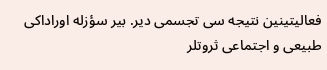فعاليتینين نتيجه سی تجسمی دير. بير سؤزله اوراداکی طبيعی و اجتماعی ثروتلر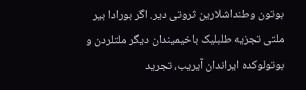بوتون وطنداشلارين ثروتی دير. اگر بورادا بير ملتی تجزيه طلبليک باخيميندان ديگر ملتلردن و بوتولوکده ايراندان آيريب، تجريد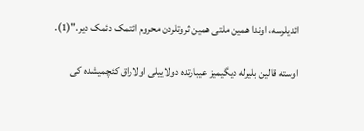ائديلرسه، اوندا همين ملتی همين ثروتلردن محروم ائتمک دئمک دير."(1).

اوسته قالین بلیرله دیگیمیز عیبارتده دولاییلی اولاراق کئچمیشده کی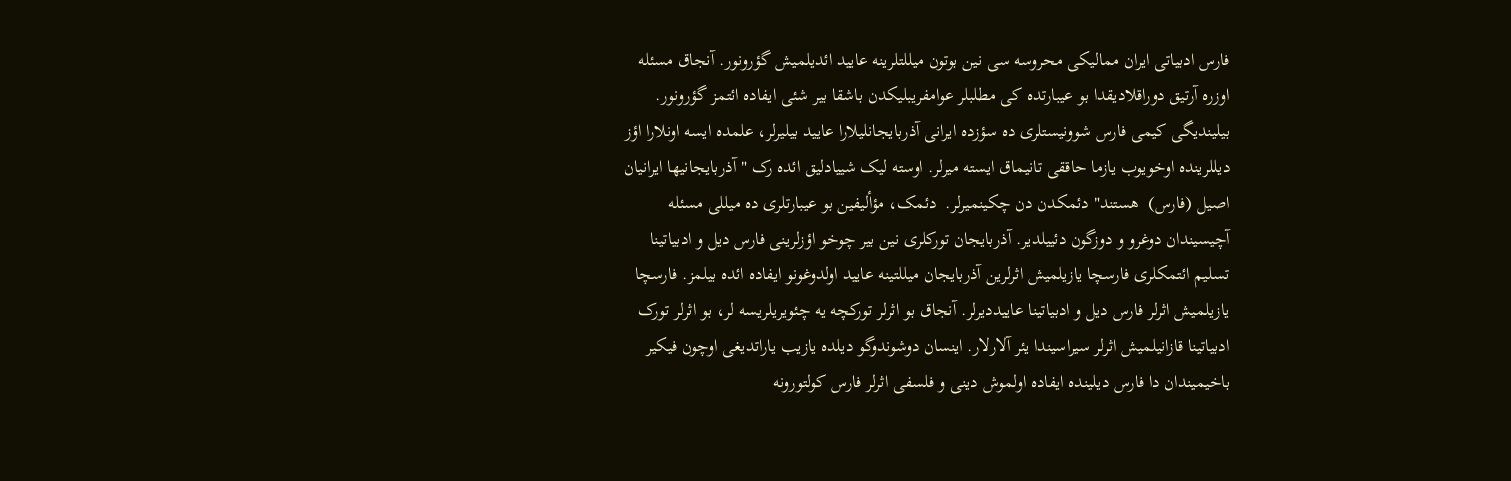فارس ادبیاتی ایران ممالیکی محروسه سی نین بوتون میللتلرینه عایید ائدیلمیش گؤرونور. آنجاق مسئله اوزره آرتیق دوراقلادیقدا بو عیبارتده کی مطلبلر عوامفریبلیکدن باشقا بیر شئی ایفاده ائتمز گؤرونور. بیلیندیگی کیمی فارس شوونیستلری ده سؤزده ایرانی آذربایجانلیلارا عایید بیلیرلر، علمده ایسه اونلارا اؤز دیللرینده اوخویوب یازما حاققی تانیماق ایسته میرلر. اوسته لیک شییادلیق ائده رک "آذربایجانیها ایرانیان اصیل (فارس)  هستند" دئمکدن دن چکینمیرلر.  دئمک، مؤألیفین بو عیبارتلری ده میللی مسئله آچیسیندان دوغرو و دوزگون دئییلدیر. آذربایجان تورکلری نین بیر چوخو اؤزلرینی فارس دیل و ادبیاتینا تسلیم ائتمکلری فارسچا یازیلمیش اثرلرین آذربایجان میللتینه عایید اولدوغونو ایفاده ائده بیلمز. فارسچا یازیلمیش اثرلر فارس دیل و ادبیاتینا عاییددیرلر. آنجاق بو اثرلر تورکچه یه چئویریلریسه لر، بو اثرلر تورک ادبیاتینا قازانیلمیش اثرلر سیراسیندا یئر آلارلار. اینسان دوشوندوگو دیلده یازیب یاراتدیغی اوچون فیکیر باخیمیندان دا فارس دیلینده ایفاده اولموش دینی و فلسفی اثرلر فارس کولتورونه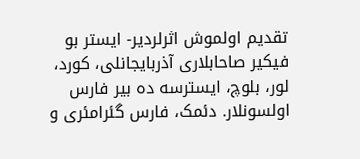تقدیم اولموش اثرلردیر- ایستر بو فیکیر صاحابلاری آذربایجانلی، کورد، لور، بلوچ، ایسترسه ده بیر فارس اولسونلار. دئمک، فارس گئرامئری و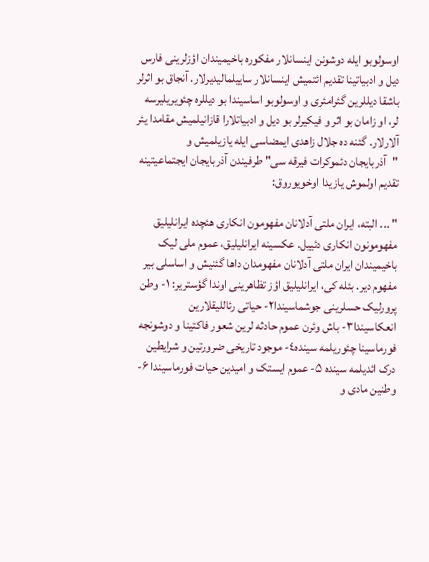اوسولوبو ایله دوشونن اینسانلار مفکوره باخیمیندان اؤزلرینی فارس دیل و ادبیاتینا تقدیم ائتمیش اینسانلار ساییلمالیدیرلار. آنجاق بو اثرلر باشقا دیللرین گئرامئری و اوسولوبو اساسیندا بو دیللره چئویریلیرسه لر، او زامان بو اثر و فیکیرلر بو دیل و ادبیاتلارا قازانیلمیش مقامدا یئر آلارلار. گئنه ده جلال زاهدی ایمضاسی ایله یازیلمیش و "آذربایجان دئموکرات فیرقه سی" طرفیندن آذربایجان ایجتماعیتینه تقدیم اولموش یازیدا اوخویوروق:

" ... البته، ايران ملتی آدلانان مفهومون انکاری هئچده ايرانليليق مفهومونون انکاری دئييل. عکسينه ايرانليليق، عموم ملی ليک باخيميندان ايران ملتی آدلانان مفهومدان داها گئنيش و اساسلی بير مفهوم دير. بئله کی، ايرانليليق اؤز تظاهرينی اوندا گؤسترير: ۱- وطن پرورليک حسلرينی جوشماسيندا۲- حياتی رئالليقلارين انعکاسيندا۳- باش وئرن عموم حادثه لرين شعور فاکتينا و دوشونجه فورماسينا چئوريلمه سينده٤- موجود تاريخی ضرورتين و شرايطين درک ائديلمه سينده ۵- عموم ايستک و اميدين حيات فورماسيندا ۶- وطنين مادی و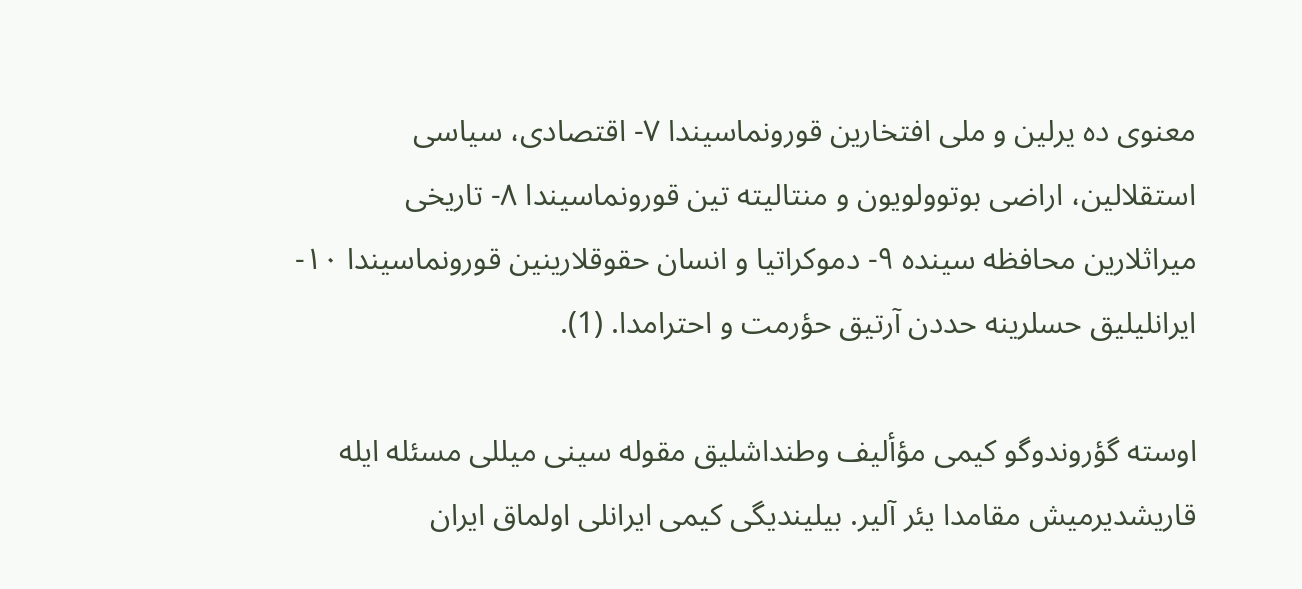معنوی ده يرلين و ملی افتخارين قورونماسيندا ۷- اقتصادی، سياسی استقلالين، اراضی بوتوولويون و منتاليته تين قورونماسيندا ۸- تاريخی ميراثلارين محافظه سينده ۹- دموکراتيا و انسان حقوقلارينين قورونماسيندا ۱۰- ايرانليليق حسلرينه حددن آرتيق حؤرمت و احترامدا. (1).

اوسته گؤروندوگو کیمی مؤألیف وطنداشلیق مقوله سینی میللی مسئله ایله قاریشدیرمیش مقامدا یئر آلیر. بیلیندیگی کیمی ایرانلی اولماق ایران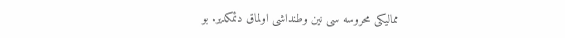ممالیکی محروسه سی نین وطنداشی اولماق دئمکدیر. بو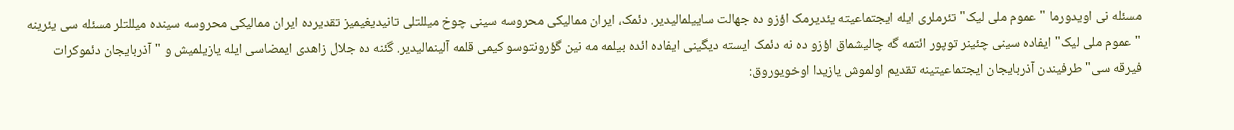مسئله نی اویدورما "عموم ملی لیک" تئرملری ایله ایجتماعیته یئدیرمک اؤزو ده جهالت ساییلمالیدیر. دئمک، ایران ممالیکی محروسه سینی چوخ میللتلی تانیدیغیمیز تقدیرده ایران ممالیکی محروسه سینده میللتلر مسئله سی یئرینه "عموم ملی لیک" ایفاده سینی چئینر توپور ائتمه گه چالیشماق اؤزو ده نه دئمک ایسته دیگینی ایفاده ائده بیلمه مه نین گؤرونتوسو کیمی قلمه آلینمالیدیر. گئنه ده جلال زاهدی ایمضاسی ایله یازیلمیش و "آذربایجان دئموکرات فیرقه سی" طرفیندن آذربایجان ایجتماعیتینه تقدیم اولموش یازیدا اوخویوروق: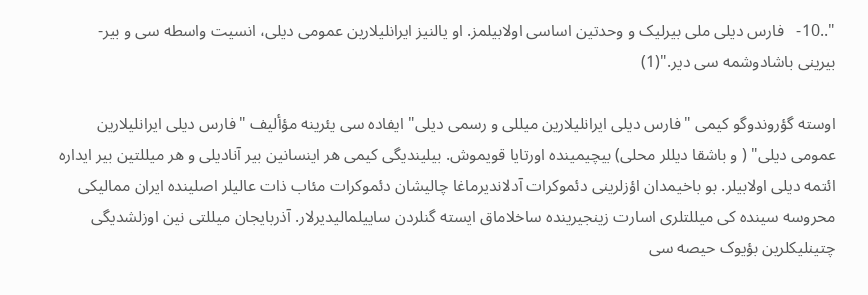"..10-   فارس ديلی ملی بيرليک و وحدتين اساسی اولابيلمز. او يالنيز ايرانليلارين عمومی ديلی، انسيت واسطه سی و بير- بيرينی باشادوشمه سی دير."(1)

اوسته گؤروندوگو کیمی "فارس دیلی ایرانلیلارین میللی و رسمی دیلی" ایفاده سی یئرینه مؤألیف "فارس دیلی ایرانلیلارین عمومی دیلی" ( و باشقا دیللر محلی) بیچیمینده اورتایا قویموش. بیلیندیگی کیمی هر اینسانین بیر آنادیلی و هر میللتین بیر ایداره ائتمه دیلی اولابیلر. بو باخیمدان اؤزلرینی دئموکرات آدلاندیرماغا چالیشان دئموکرات مئاب ذات عالیلر اصلینده ایران ممالیکی محروسه سینده کی میللتلری اسارت زینجیرینده ساخلاماق ایسته گنلردن ساییلمالیدیرلار. آذربایجان میللتی نین اوزلشدیگی چتینلیکلرین بؤیوک حیصه سی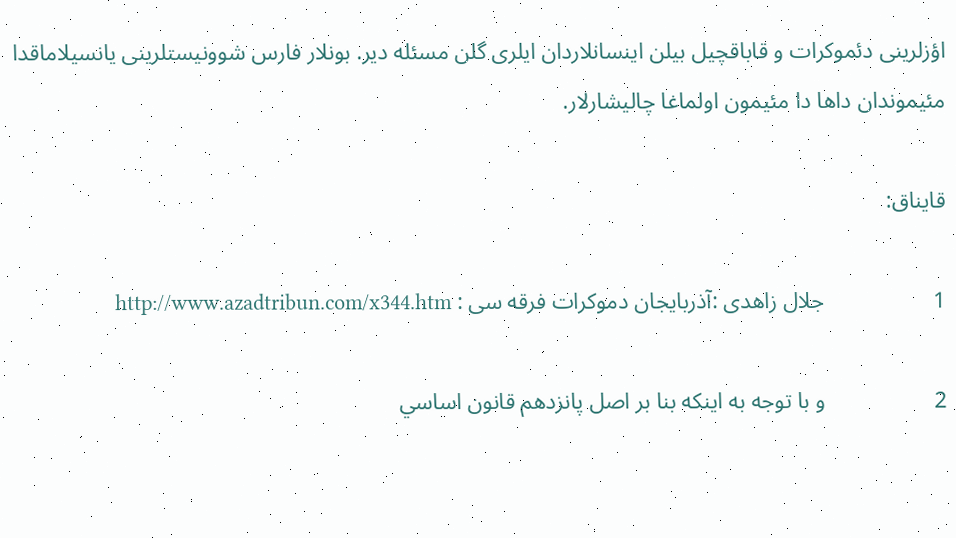اؤزلرینی دئموکرات و قاباقچیل بیلن اینسانلاردان ایلری گلن مسئله دیر. بونلار فارس شوونیستلرینی یانسیلاماقدا مئیموندان داها دا مئیمون اولماغا چالیشارلار.

قایناق:

1                   جلال زاهدی :آذربايجان دموکرات فرقه سی : http://www.azadtribun.com/x344.htm

2                   و با توجه به اينكه بنا بر اصل پانزدهم قانون اساسي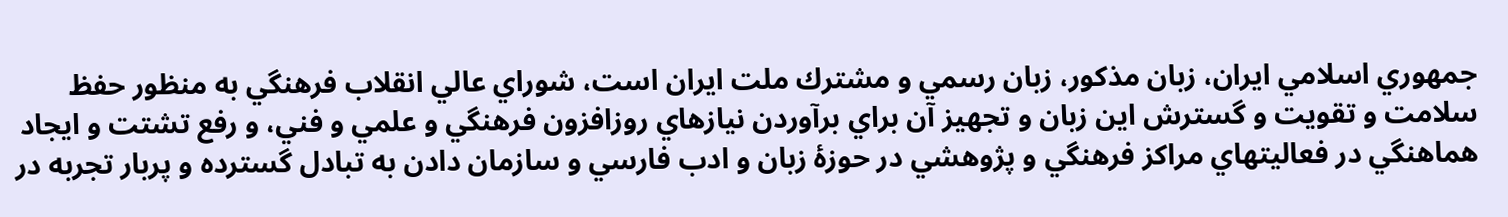جمهوري اسلامي ايران، زبان مذكور، زبان رسمي و مشترك ملت ايران است، شوراي عالي انقلاب فرهنگي به منظور حفظ سلامت و تقويت و گسترش اين زبان و تجهيز آن براي برآوردن نيازهاي روزافزون فرهنگي و علمي و فني، و رفع تشتت و ايجاد هماهنگي در فعاليتهاي مراكز فرهنگي و پژوهشي در حوزۀ زبان و ادب فارسي و سازمان دادن به تبادل گسترده و پربار تجربه در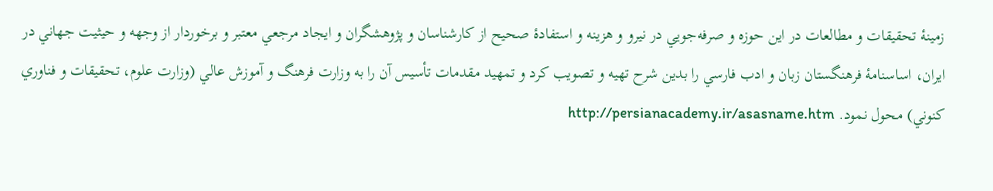زمينۀ تحقيقات و مطالعات در اين حوزه و صرفه‌جويي در نيرو و هزينه و استفادۀ صحيح از كارشناسان و پژوهشگران و ايجاد مرجعي معتبر و برخوردار از وجهه و حيثيت جهاني در ايران، اساسنامۀ فرهنگستان زبان و ادب فارسي را بدين شرح تهيه و تصويب كرد و تمهيد مقدمات تأسيس آن را به وزارت فرهنگ و آموزش عالي (وزارت علوم، تحقيقات و فناوري كنوني) محول نمود. http://persianacademy.ir/asasname.htm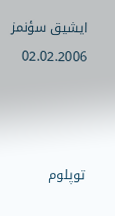ایشیق سؤنمز 02.02.2006



توپلوم